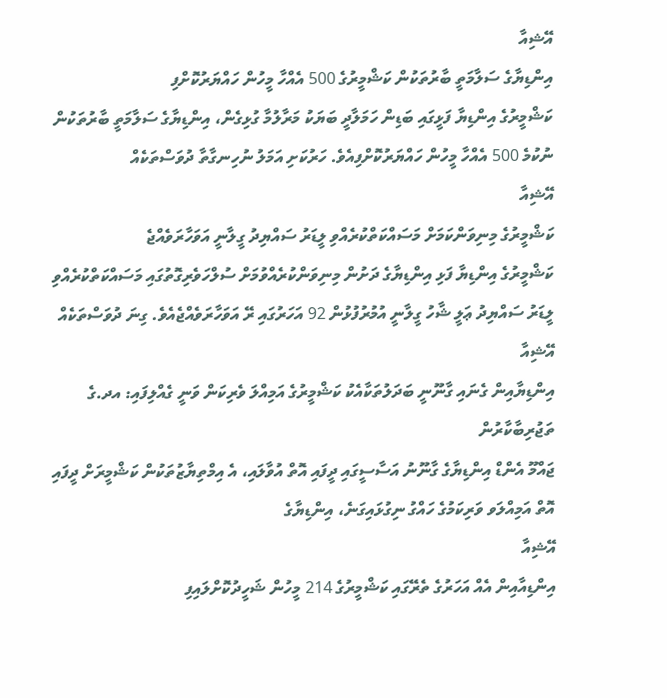އޭޝިއާ
އިންޑިޔާގެ ސަލާމަތީ ބާރުތަކުން ކަޝްމީރުގެ 500 އެއްހާ މީހުން ހައްޔަރުކޮށްފި
ކަޝްމީރުގެ އިންޑިޔާ ފަޅީގައި ބަޑިން ހަމަލާދީ ބަޔަކު މަރާލުމާ ގުޅިގެން، އިންޑިޔާގެ ސަލާމަތީ ބާރުތަކުން ނުކުމެ 500 އެއްހާ މީހުން ހައްޔަރުކޮށްފިއެވެ. ހަރުކަށި އަމަލު ނުހިނގާތާ ދުވަސްތަކެއް
އޭޝިއާ
ކަޝްމީރުގެ މިނިވަންކަމަށް މަސައްކަތްކުރެއްވި ލީޑަރު ސައްޔިދު ގީލާނީ އަވަހާރަވެއްޖެ
ކަޝްމީރުގެ އިންޑިޔާ ފަޅި އިންޑިޔާގެ ދަށުން މިނިވަންކުރެއްވުމަށް ސުލްހަވެރިގޮތުގައި މަސައްކަތްކުރެއްވި ލީޑަރު ސައްޔިދު ޢަލީ ޝާހު ގީލާނީ އުމުރުފުޅުން 92 އަހަރުގައި ރޭ އަވަހާރަވެއްޖެއެވެ. ގިނަ ދުވަސްތަކެއް
އޭޝިއާ
އިންޑިޔާއިން ގެނައި ގާނޫނީ ބަދަލުތަކާއެކު ކަޝްމީރުގެ އަމިއްލަ ވެރިކަން ވަނީ ގެއްލިފައި: އދ.ގެ ތަޖުރިބާކާރުން
ޖައްމޫ އެންޑް އިންޑިޔާގެ ގާނޫނު އަސާސީގައި ދީފައި އޮތް އުވާލައި، އެ އިމްތިޔާޒުތަކުން ކަޝްމީރަށް ދީފައި އޮތް އަމިއްލަވ ވަރިކަމުގެ ހައްގު ނިގުޅައިގަނެ، އިންޑިޔާގެ
އޭޝިއާ
އިންޑިއާއިން އެއް އަހަރުގެ ތެރޭގައި ކަޝްމީރުގެ 214 މީހުން ޝަހީދުކޮށްލައިފި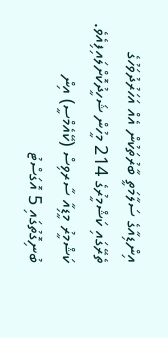އިންޑިއާގެ ސަލާމަތީ ބާރުތަކުން އެއް އަހަރުދުވަހުގެ ތެރޭގައި ކަޝްމީރުގެ 214 މީހުން ޝަހީދުކޮށްލައިފިއެވެ. ކަޝްމީރު މީޑިއާ ސާރވިސް (ކޭއެމްސީ) އިން ބުނިގޮތުގައި 5 އޮގަސްޓު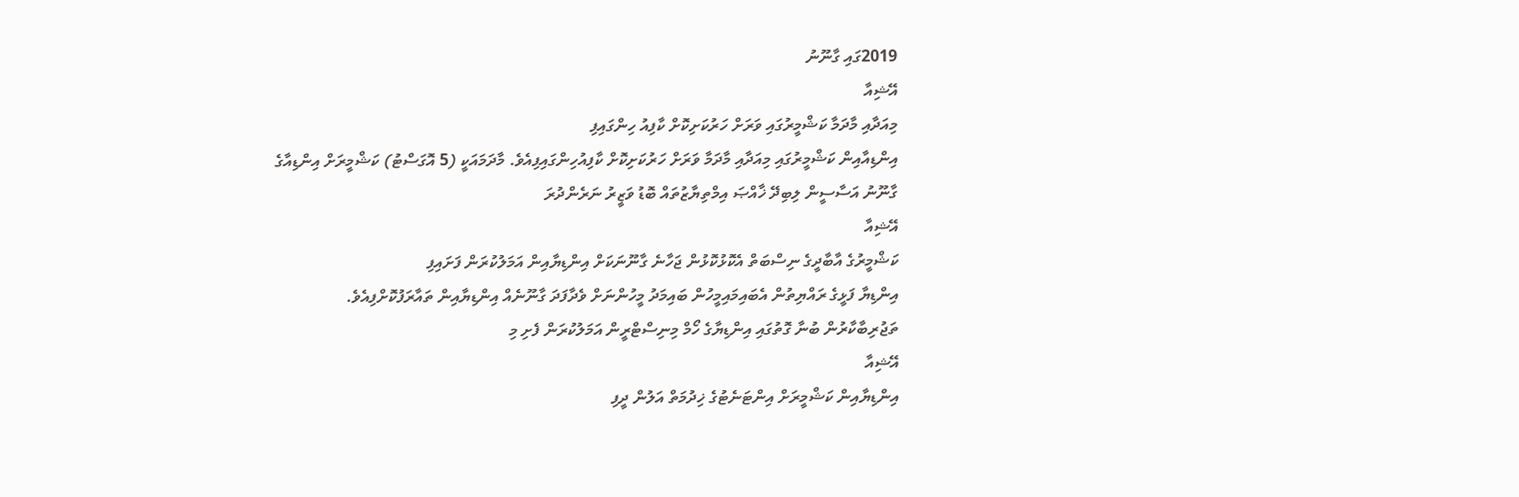2019ގައި ގާނޫނު
އޭޝިއާ
މިއަދާއި މާދަމާ ކަޝްމީރުގައި ވަރަށް ހަރުކަށިކޮށް ކާފިއު ހިންގައިފި
އިންޑިއާއިން ކަޝްމީރުގައި މިއަދާއި މާދަމާ ވަރަށް ހަރުކަށިކޮށް ކާފިއުހިންގައިފިއެވެ. މާދަމައަކީ (5 އޮގަސްޓު) ކަޝްމީރަށް އިންޑިއާގެ ގާނޫނު އަސާސީން ލިބިދޭ ޚާއްޞަ އިމްތިޔާޒުތައް ބޮޑު ވަޒީރު ނަރެންދުރަ
އޭޝިއާ
ކަޝްމީރުގެ އާބާދީގެ ނިސްބަތް އެކޮޅުކޮޅުން ޖަހާނެ ގާނޫނަކަށް އިންޑިޔާއިން އަމަލުކުރަން ފަށައިފި
އިންޑިޔާ ފަޅީގެ ރައްޔިތުން އެބައިމައިމީހުން ބައިމަދު މީހުންނަށް ވެދާފަދަ ގާނޫނެއް އިންޑިޔާއިން ތައާރަފުކޮށްފިއެވެ. ތަޖުރިބާކާރުން ބުނާ ގޮތުގައި އިންޑިޔާގެ ހޯމް މިނިސްޓްރީން އަމަލުކުރަން ފެށި މި
އޭޝިއާ
އިންޑިޔާއިން ކަޝްމީރަށް އިންޓަނެޓުގެ ޚިދުމަތް އަލުން ދީފި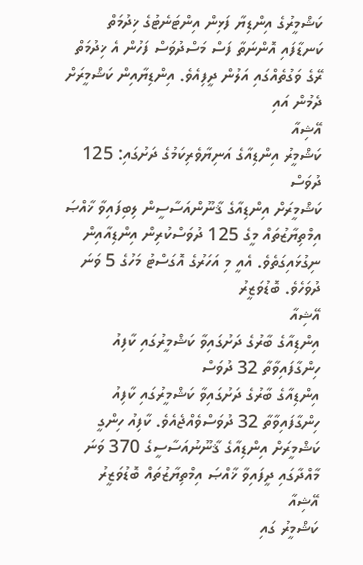ކަޝްމީރުގެ އިންޑިޔާ ފަޅިން އިންޓަނެޓުގެ ޚިދުމަތް ކަނޑާފައި އޮންނަތާ ފަސް މަސްދުވަސް ފަހުން އެ ޚިދުމަތް ރޭގެ ވަގުތެއްގައި އަލުން ދީފިއެވެ. އިންޑިޔާއިން ކަޝްމީރަށް ދެމުން އައި
އޭޝިއާ
ކަޝްމީރު އިންޑިއާގެ އަނިޔާވެރިކަމުގެ ދަށުގައި: 125 ދުވަސް
ކަޝްމީރަށް އިންޑިއާގެ ޤާނޫންއަސާސީން ލިބިފައިވާ ޚާއްޞަ އިމްތިޔާޒުތައް މީގެ 125 ދުވަސްކުރިން އިންޑިއާއިން ނިގުޅައިގަތެވެ. އެއީ މި އަހަރުގެ އޮގަސްޓު މަހުގެ 5 ވަނަ ދުވަހެވެ. ބޮޑުވަޒީރު
އޭޝިއާ
އިންޑިއާގެ ބާރުގެ ދަށުގައިވާ ކަޝްމީރުގައި ކާފިއު ހިންގާފައިވާތާ 32 ދުވަސް
އިންޑިއާގެ ބާރުގެ ދަށުގައިވާ ކަޝްމީރުގައި ކާފިއު ހިންގާފައިވާތާ 32 ދުވަސްވެއްޖެއެވެ. ކާފިއު ހިންގީ ކަޝްމީރަށް އިންޑިއާގެ ޤާނޫނުއަސާސީގެ 370 ވަނަ މާއްދާގައި ދީފައިވާ ޚާއްޞަ އިމްތިޔާޒުތައް ބޮޑުވަޒީރު
އޭޝިއާ
ކަޝްމީރު ގައި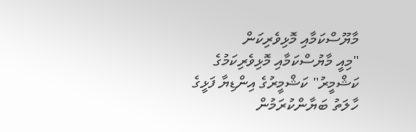މާޔޫސްކަމާއި މޮޅިވެރިކަން
"މިއީ މާޔުސްކަމާއި މޮޅިވެރިކަމުގެ ކަޝްމީރު" ކަޝްމީރުގެ އިންޑިޔާ ފަޅީގެ ހާލަތު ބަޔާންކުރަމުން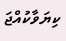ކިޔަވާކުއްޖަ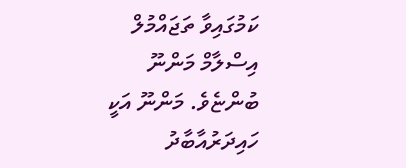ކަމުގައިވާ ތަޖައްމުލް އިސްލާމް މަންނޫ ބުންޏެވެ. މަންނޫ އަކީ ހައިދަރުއާބާދު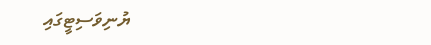ޔުނިވަސިޓީގައި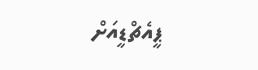ޕީއެޗްޑީއަށް